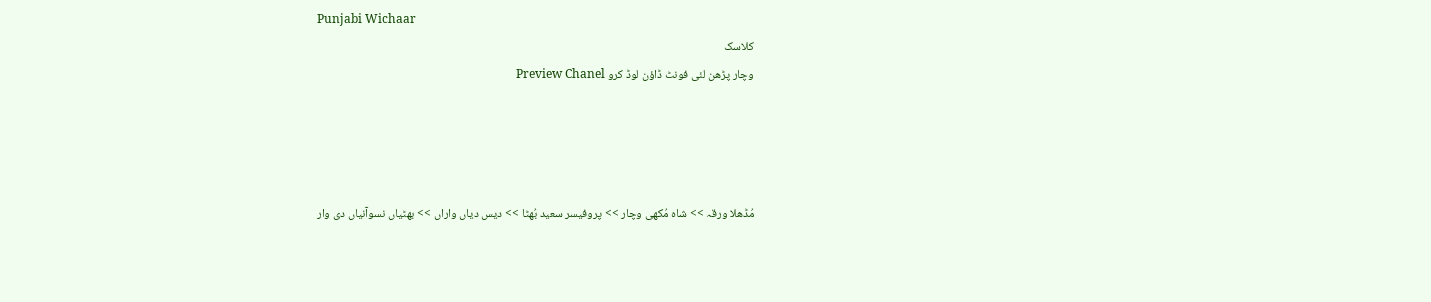Punjabi Wichaar
کلاسک
وچار پڑھن لئی فونٹ ڈاؤن لوڈ کرو Preview Chanel




مُڈھلا ورقہ >> شاہ مُکھی وچار >> پروفیسر سعید بُھٹا >> دیس دیاں واراں >> بھٹیاں نسوآنیاں دی وار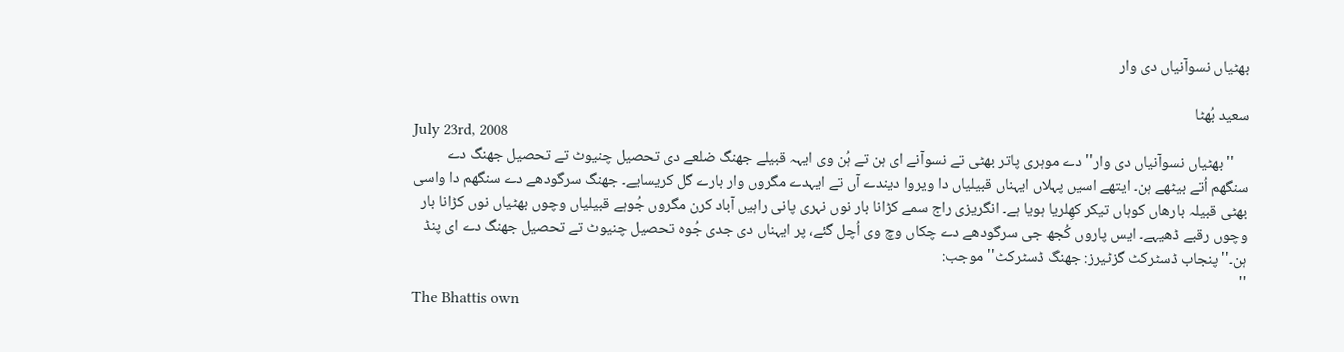بھٹیاں نسوآنیاں دی وار

سعید بُھٹا
July 23rd, 2008
    ''بھٹیاں نسوآنیاں دی وار'' دے موہری پاتر بھٹی تے نسوآنے ای ہن تے ہُن وی ایہہ قبیلے جھنگ ضلعے دی تحصیل چنیوٹ تے تحصیل جھنگ دے سنگھم اُتے بیٹھے ہن۔ ایتھے اسیں پہلاں ایہناں قبیلیاں دا ویروا دیندے آں تے ایہدے مگروں وار بارے گل کریسایے۔ جھنگ سرگودھے دے سنگھم دا واسی بھٹی قبیلہ بارھاں کوہاں تیکر کھِلریا ہویا ہے۔ انگریزی راج سمے کڑانا بار نوں نہری پانی راہیں آباد کرن مگروں جُوہے قبیلیاں وچوں بھٹیاں نوں کڑانا بار وچوں رقبے ڈھیہے۔ ایس پاروں کُجھ جی سرگودھے دے چکاں وچ وی اُچل گئے، پر ایہناں دی جدی جُوہ تحصیل چنیوٹ تے تحصیل جھنگ دے ای پنڈ ہن۔''پنجاب ڈسٹرکٹ گزٹیرز: جھنگ ڈسٹرکٹ'' موجب:
''
The Bhattis own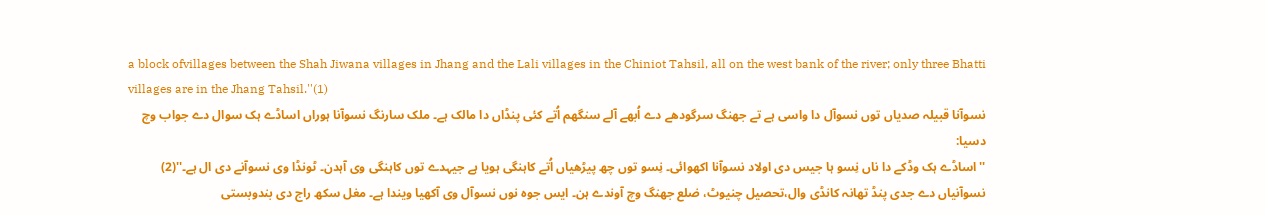a block ofvillages between the Shah Jiwana villages in Jhang and the Lali villages in the Chiniot Tahsil, all on the west bank of the river; only three Bhatti villages are in the Jhang Tahsil.''(1)
نسوآنا قبیلہ صدیاں توں نسوآل دا واسی ہے تے جھنگ سرگودھے دے اُبھے آلے سنگھم اُتے کئی پنڈاں دا مالک ہے۔ ملک سارنگ نسوآنا ہوراں اساڈے ہک سوال دے جواب وچ دسیا:
''اساڈے ہک وڈکے دا ناں نِسو ہا جیس دی اولاد نسوآنا اکھوائی۔ نِسو توں چھ پیڑھیاں اُتے کاہنگی ہویا ہے جیہدے توں کاہنگی وی آہدن۔ ٹونڈا وی نسوآنے دی ال ہے۔''(2)
نسوآنیاں دے جدی پنڈ تھانہ کانڈی وال،تحصیل چنیوٹ، ضلع جھنگ وچ آوندے ہن۔ ایس جوہ نوں نسوآل وی آکھیا ویندا ہے۔ مغل سکھ راج دی بندوبستی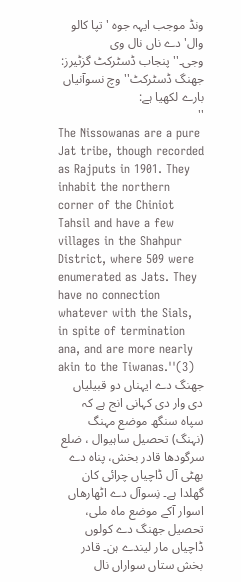ونڈ موجب ایہہ جوہ 'تپا کالو وال' دے ناں نال وی وجی۔''پنجاب ڈسٹرکٹ گزٹیرز: جھنگ ڈسٹرکٹ'' وچ نسوآنیاں بارے لکھیا ہے:
''
The Nissowanas are a pure Jat tribe, though recorded as Rajputs in 1901. They inhabit the northern corner of the Chiniot Tahsil and have a few villages in the Shahpur District, where 509 were enumerated as Jats. They have no connection whatever with the Sials, in spite of termination ana, and are more nearly akin to the Tiwanas.''(3)
جھنگ دے ایہناں دو قبیلیاں دی وار دی کہانی انج ہے کہ سپاہ سنگھ موضع مہنگ (نہنگ) تحصیل ساہیوال ، ضلع سرگودھا قادر بخش، پناہ دے بھٹی آل ڈاچیاں چرائی کان گھلدا ہے۔ نِسوآل دے اٹھارھاں اسوار آکے موضع ماہ ملی، تحصیل جھنگ دے کولوں ڈاچیاں مار لیندے ہن۔ قادر بخش ستاں سواراں نال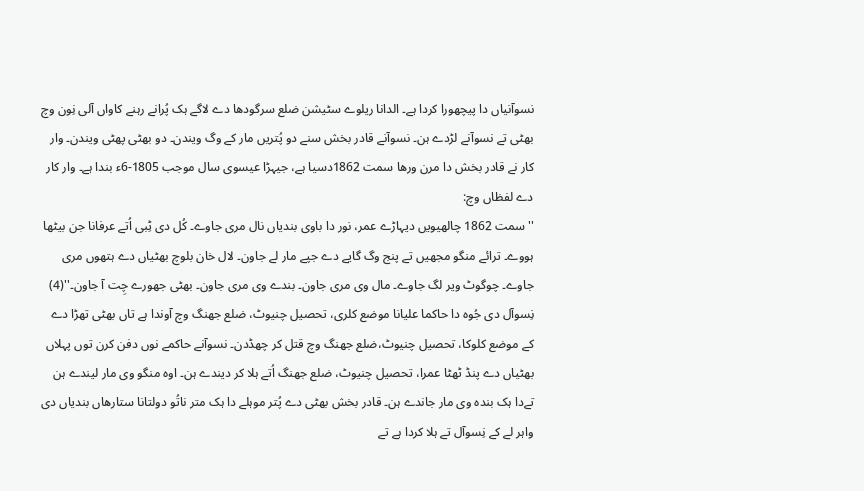نسوآنیاں دا پیچھورا کردا ہے۔ الدانا ریلوے سٹیشن ضلع سرگودھا دے لاگے ہک پُرانے رہنے کاواں آلی نِون وچ بھٹی تے نسوآنے لڑدے ہن۔ نسوآنے قادر بخش سنے دو پُتریں مار کے وگ ویندن۔ دو بھٹی پھٹی ویندن۔ وار کار نے قادر بخش دا مرن ورھا سمت 1862دسیا ہے، جیہڑا عیسوی سال موجب 1805-6ء بندا ہے۔ وار کار دے لفظاں وچ:
''سمت 1862 چالھیویں دیہاڑے عمر، نور دا باوی بندیاں نال مری جاوے۔ کُل دی ٹِبی اُتے عرفانا جن بیٹھا ہووے۔ ترائے منگو مجھیں تے پنج وگ گایے دے جپے مار لے جاون۔ لال خان بلوچ بھٹیاں دے ہتھوں مری جاوے۔ چوگوٹ ویر لگ جاوے۔ مال وی مری جاون۔ بندے وی مری جاون۔ بھٹی جھورے چِت آ جاون۔''(4)
نِسوآل دی جُوہ دا حاکما علیانا موضع کلری، تحصیل چنیوٹ، ضلع جھنگ وچ آوندا ہے تاں بھٹی تھڑا دے کے موضع کلوکا، تحصیل چنیوٹ،ضلع جھنگ وچ قتل کر چھڈدن۔ نسوآنے حاکمے نوں دفن کرن توں پہلاں بھٹیاں دے پنڈ ٹھٹا عمرا، تحصیل چنیوٹ، ضلع جھنگ اُتے ہلا کر دیندے ہن۔ اوہ منگو وی مار لیندے ہن تےدا ہک بندہ وی مار جاندے ہن۔ قادر بخش بھٹی دے پُتر موہلے دا ہک متر ناتُو دولتانا ستارھاں بندیاں دی واہر لے کے نِسوآل تے ہلا کردا ہے تے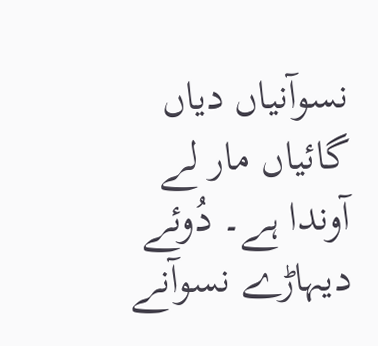نسوآنیاں دیاں گائیاں مار لے آوندا ہے۔ دُوئے دیہاڑے نسوآنے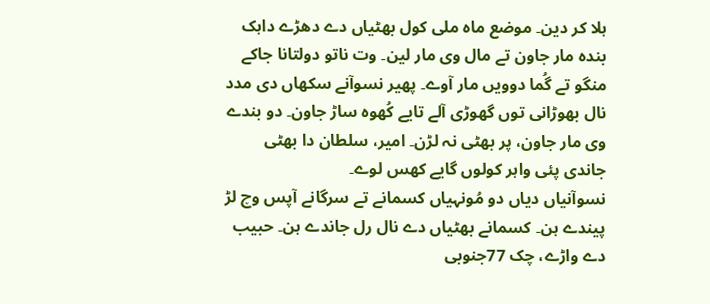ہلا کر دین۔ موضع ماہ ملی کول بھٹیاں دے دھڑے داہک بندہ مار جاون تے مال وی مار لین۔ وت ناتو دولتانا جاکے منگو تے گُما دوویں مار آوے۔ پھیر نسوآنے سکھاں دی مدد نال بھوڑانی توں گھوڑی آلے تایے کُھوہ ساڑ جاون۔ دو بندے وی مار جاون، پر بھٹی نہ لڑن۔ امیر، سلطان دا بھٹی جاندی پئی واہر کولوں گایے کھس لوے۔
نسوآنیاں دیاں دو مُونہیاں کسمانے تے سرگانے آپس وچ لڑ پیندے ہن۔ کسمانے بھٹیاں دے نال رل جاندے ہن۔ حبیب دے واڑے، چک 77جنوبی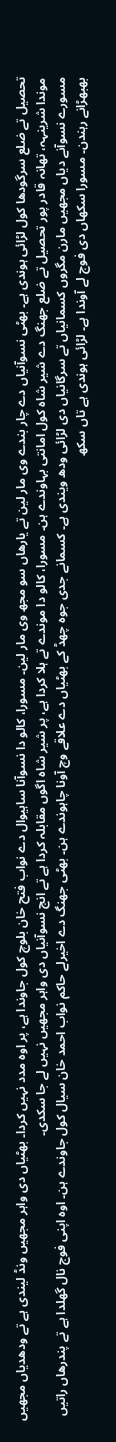تحصیل تے ضلع سرگودھا کول لڑائی ہوندی ہے۔ بھٹی نسوآنیاں دے چار بندے وی مار لین تے یارھاں سو مجھ وی مار لین۔ مسورا، کالو دا نسوآنا ساہیوال دے نواب فتح خان بلوچ کول جاوندا ہے، پر اوہ مدد نہیں کردا۔ بھٹیاں دی واہر مجھیں ونڈ لیندی ہے تے ودھدیاں مجھیں موندا شرینہہ، تھانہ قادر پور تحصیل تے ضلع جھنگ دے شیر شاہ کول امانتی بہاوندے ہن۔ مسورا، کالو دا موندے تے ہلا کردا ہے، پر شیر شاہ اگوں مقابلہ کردا ہے تے انج نسوآنیاں دی واہر مجھیں نہیں لے جا سکدی۔
مسورے نسوآنے دیاں مجھیں مارن مگروں کسمانیاں تے سرگانیاں دی لڑائی ودھ ویندی ہے۔ کسمانے جدی جوہ چھڈ کے بھٹیاں دے علاقے وچ آونا چاہوندے ہن۔ بھٹی جھنگ دے اخیرلے حاکم نواب احمد خان سیال کول جاوندے ہن۔ اوہ اپنی فوج نال گھلدا ہے تے پندرھاں راتیں بھبھڑانے رہندن۔ مسورا سکھاں دی فوج لے آوندا ہے۔ لڑائی ہوندی ہے تاں سکھ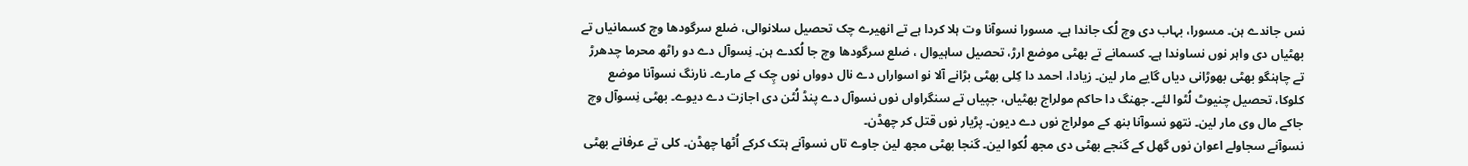نس جاندے ہن۔ مسورا، بہاب دی وچ لُک جاندا ہے۔ مسورا نسوآنا وت ہلا کردا ہے تے انھیرے چک تحصیل سلانوالی، ضلع سرگودھا وچ کسمانیاں تے بھٹیاں دی واہر نوں نساوندا ہے۔ کسمانے تے بھٹی موضع ارڑ، تحصیل ساہیوال ، ضلع سرگودھا وچ جا لُکدے ہن۔ نِسوآل دے دو راٹھ محرما چدھرڑ تے چاہنگو بھٹی بھوڑانی دیاں گایے مار لین۔ زیادا، احمد دا کِلی بھٹی بڑانے آلا نو اسواراں دے نال دوواں نوں چِک کے مارے۔ نارنگ نسوآنا موضع کلوکا، تحصیل چنیوٹ لُٹوا لئے۔ جھنگ دا حاکم مولراج بھٹیاں، جپیاں تے سنگراواں نوں نسوآل دے پنڈ لُٹن دی اجازت دے دیوے۔ بھٹی نِسوآل وچ جاکے مال وی مار لین۔ نتھو نسوآنا بنھ کے مولراج نوں دے دیون۔ پڑیار نوں قتل کر چھڈن۔
نسوآنے سجاولے اعوان نوں گھل کے گنجے بھٹی دی مجھ لُکوا لین۔ گنجا بھٹی مجھ لین جاوے تاں نسوآنے ہتک کرکے اُٹھا چھڈن۔ کلی تے عرفانے بھٹی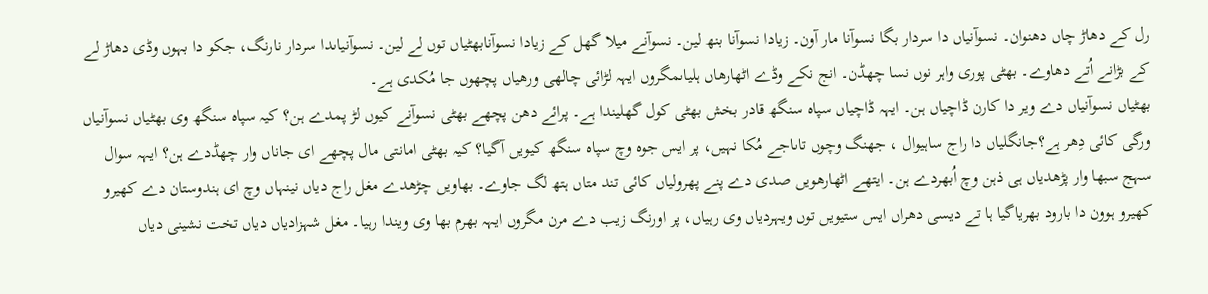رل کے دھاڑ چاں دھنوان۔ نسوآنیاں دا سردار بگا نسوآنا مار آون۔ زیادا نسوآنا بنھ لین۔ نسوآنے میلا گھل کے زیادا نسوآنابھٹیاں توں لے لین۔ نسوآنیاںدا سردار نارنگ، جکو دا بہوں وڈی دھاڑ لے کے بڑانے اُتے دھاوے۔ بھٹی پوری واہر نوں نسا چھڈن۔ انج نکے وڈے اٹھارھاں ہلیاںمگروں ایہہ لڑائی چالھی ورھیاں پچھوں جا مُکدی ہے۔
بھٹیاں نسوآنیاں دے ویر دا کارن ڈاچیاں ہن۔ ایہہ ڈاچیاں سپاہ سنگھ قادر بخش بھٹی کول گھلیندا ہے۔ پرائے دھن پچھے بھٹی نسوآنے کیوں لڑ پمدے ہن؟ کیہ سپاہ سنگھ وی بھٹیاں نسوآنیاں ورگی کائی دِھر ہے؟جانگلیاں دا راج ساہیوال ، جھنگ وچوں تاںاجے مُکا نہیں، پر ایس جوہ وچ سپاہ سنگھ کیویں آگیا؟ کیہ بھٹی امانتی مال پچھے ای جاناں وار چھڈدے ہن؟ ایہہ سوال سہج سبھا وار پڑھدیاں ہی ذہن وچ اُبھردے ہن۔ ایتھے اٹھارھویں صدی دے پنے پھرولیاں کائی تند متاں ہتھ لگ جاوے۔ بھاویں چڑھدے مغل راج دیاں نینہاں وچ ای ہندوستان دے کھیرو کھیرو ہوون دا بارود بھریاگیا ہا تے دیسی دھراں ایس ستیویں توں ویہردیاں وی رہیاں، پر اورنگ زیب دے مرن مگروں ایہہ بھرم بھا وی ویندا رہیا۔ مغل شہزادیاں دیاں تخت نشینی دیاں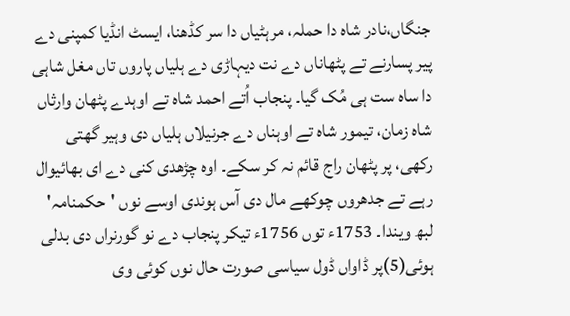جنگاں،نادر شاہ دا حملہ، مرہٹیاں دا سر کڈھنا، ایسٹ انڈیا کمپنی دے پیر پسارنے تے پٹھاناں دے نت دیہاڑی دے ہلیاں پاروں تاں مغل شاہی دا ساہ ست ہی مُک گیا۔ پنجاب اُتے احمد شاہ تے اوہدے پٹھان وارثاں شاہ زمان، تیمور شاہ تے اوہناں دے جرنیلاں ہلیاں دی وہیر گھتی رکھی، پر پٹھان راج قائم نہ کر سکے۔ اوہ چڑھدی کنی دے ای بھائیوال رہے تے جدھروں چوکھے مال دی آس ہوندی اوسے نوں 'حکمنامہ' لبھ ویندا۔ 1753ء توں 1756ء تیکر پنجاب دے نو گورنراں دی بدلی ہوئی(5)پر ڈاواں ڈول سیاسی صورت حال نوں کوئی وی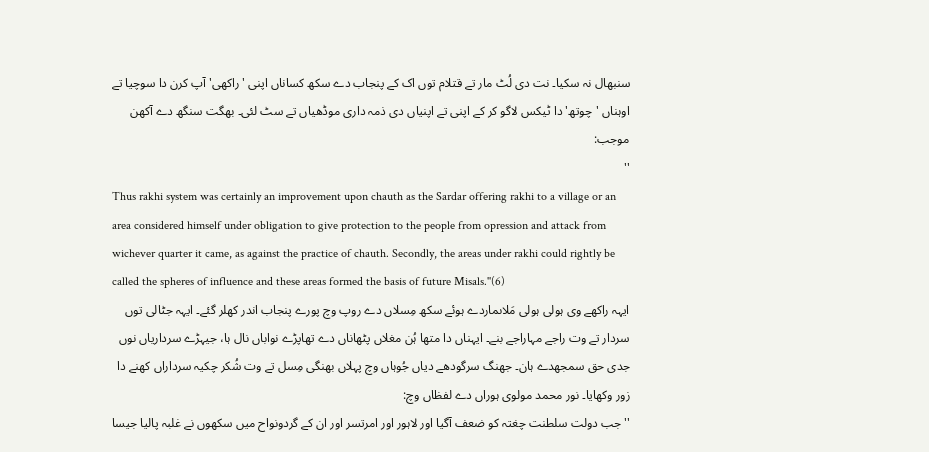سنبھال نہ سکیا۔ نت دی لُٹ مار تے قتلام توں اک کے پنجاب دے سکھ کساناں اپنی 'راکھی' آپ کرن دا سوچیا تے اوہناں 'چوتھ' دا ٹیکس لاگو کر کے اپنی تے اپنیاں دی ذمہ داری موڈھیاں تے سٹ لئی۔ بھگت سنگھ دے آکھن موجب:
''
Thus rakhi system was certainly an improvement upon chauth as the Sardar offering rakhi to a village or an area considered himself under obligation to give protection to the people from opression and attack from wichever quarter it came, as against the practice of chauth. Secondly, the areas under rakhi could rightly be called the spheres of influence and these areas formed the basis of future Misals.''(6)
ایہہ راکھے وی ہولی ہولی مَلاںماردے ہوئے سکھ مِسلاں دے روپ وچ پورے پنجاب اندر کھلر گئے۔ ایہہ جٹالی توں سردار تے وت راجے مہاراجے بنے۔ ایہناں دا متھا ہُن مغلاں پٹھاناں دے تھاپڑے نواباں نال ہا، جیہڑے سرداریاں نوں جدی حق سمجھدے ہان۔ جھنگ سرگودھے دیاں جُوہاں وچ پہلاں بھنگی مِسل تے وت شُکر چکیہ سرداراں کھنے دا زور وکھایا۔ نور محمد مولوی ہوراں دے لفظاں وچ:
''جب دولت سلطنت چغتہ کو ضعف آگیا اور لاہور اور امرتسر اور ان کے گردونواح میں سکھوں نے غلبہ پالیا جیسا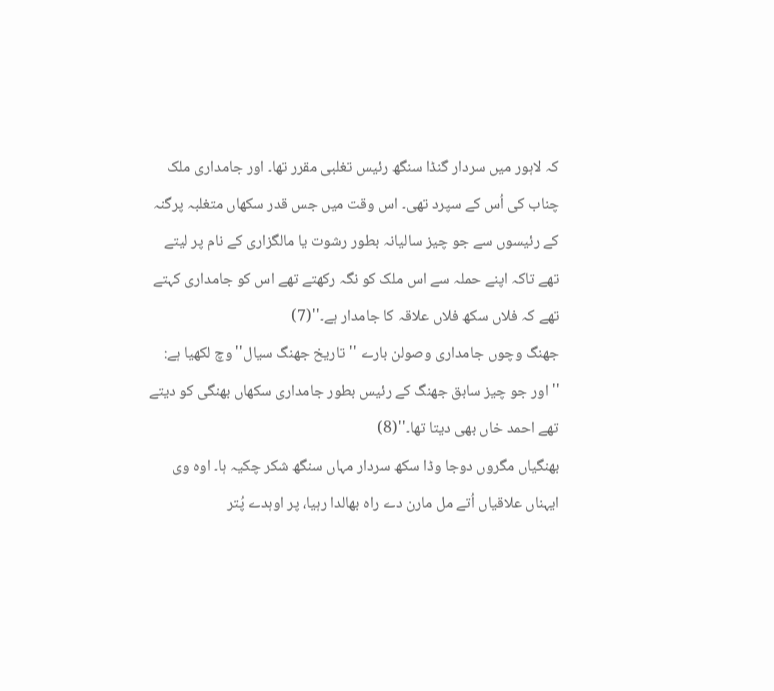کہ لاہور میں سردار گنڈا سنگھ رئیس تغلبی مقرر تھا۔ اور جامداری ملک چناب کی اُس کے سپرد تھی۔ اس وقت میں جس قدر سکھاں متغلبہ پرگنہ کے رئیسوں سے جو چیز سالیانہ بطور رشوت یا مالگزاری کے نام پر لیتے تھے تاکہ اپنے حملہ سے اس ملک کو نگہ رکھتے تھے اس کو جامداری کہتے تھے کہ فلاں سکھ فلاں علاقہ کا جامدار ہے۔''(7)
جھنگ وچوں جامداری وصولن بارے ''تاریخ جھنگ سیال''وچ لکھیا ہے:
''اور جو چیز سابق جھنگ کے رئیس بطور جامداری سکھاں بھنگی کو دیتے تھے احمد خاں بھی دیتا تھا۔''(8)
بھنگیاں مگروں دوجا وڈا سکھ سردار مہاں سنگھ شکر چکیہ ہا۔ اوہ وی ایہناں علاقیاں اُتے مل مارن دے راہ بھالدا رہیا، پر اوہدے پُتر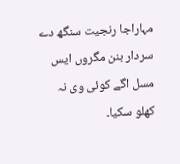مہاراجا رنجیت سنگھ دے سردار بنن مگروں ایس مسل اگے کوئی وی نہ کھلو سکیا۔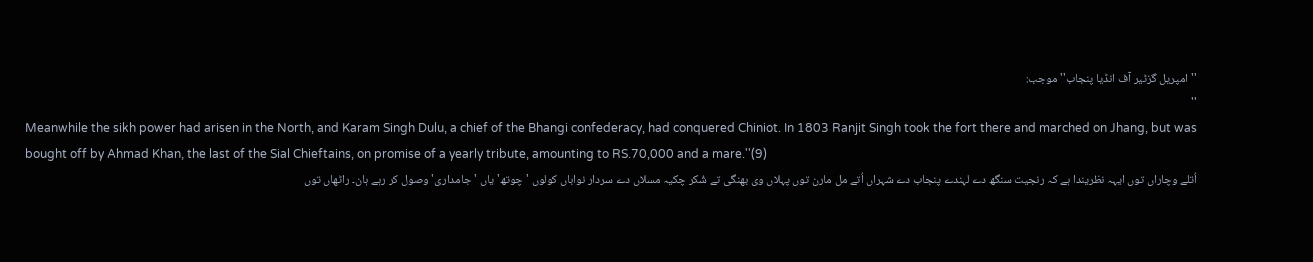''امپریل گزٹیر آف انڈیا پنجاب'' موجب:
''
Meanwhile the sikh power had arisen in the North, and Karam Singh Dulu, a chief of the Bhangi confederacy, had conquered Chiniot. In 1803 Ranjit Singh took the fort there and marched on Jhang, but was bought off by Ahmad Khan, the last of the Sial Chieftains, on promise of a yearly tribute, amounting to RS.70,000 and a mare.''(9)
اُتلے وچاراں توں ایہہ نظریندا ہے کہ رنجیت سنگھ دے لہندے پنجاب دے شہراں اُتے مل مارن توں پہلاں وی بھنگی تے شُکر چکیہ مسلاں دے سردار نواباں کولوں 'چوتھ' یاں 'جامداری' وصول کر رہے ہان۔ راٹھاں توں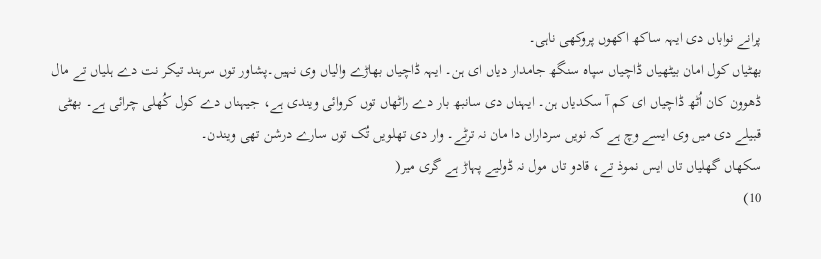پرانے نواباں دی ایہہ ساکھ اکھوں پروکھی ناہی۔
بھٹیاں کول امان بیٹھیاں ڈاچیاں سپاہ سنگھ جامدار دیاں ای ہن۔ ایہہ ڈاچیاں بھاڑے والیاں وی نہیں۔پشاور توں سرہند تیکر نت دے ہلیاں تے مال ڈھوون کان اُٹھ ڈاچیاں ای کم آ سکدیاں ہن۔ ایہناں دی سانبھ بار دے راٹھاں توں کروائی ویندی ہے، جیہناں دے کول کُھلی چرائی ہے۔ بھٹی قبیلے دی میں وی ایسے وچ ہے کہ نویں سرداراں دا مان نہ ترٹے۔ وار دی تھلویں تُک توں سارے درشن تھی ویندن۔
سکھاں گھلیاں تاں ایس نموذ تے، قادو تاں مول نہ ڈولیے پہاڑ ہے گری میر(
10)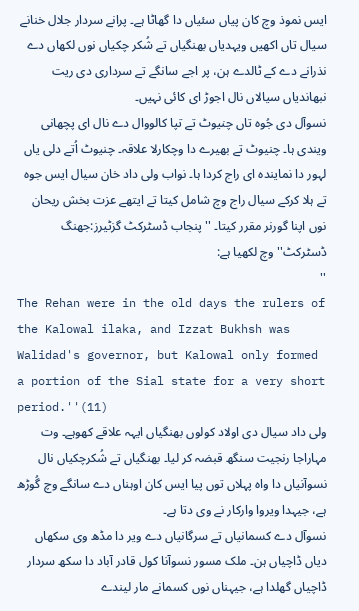ایس نموذ وچ کان پیاں سئیاں دا گھاٹا ہے۔ پرانے سردار جلال خنانے سیال تاں اکھیں ویہدیاں بھنگیاں تے شُکر چکیاں نوں لکھاں دے نذرانے دے کے ٹالدے ہن، پر اجے سانگے تے سرداری دی ریت نبھاندیاں سیالاں نال اجوڑ ای کائی نہیں۔
نسوآل دی جُوہ تاں چنیوٹ تے تپا کالووال دے نال ای پچھانی ویندی ہا۔ چنیوٹ تے بھیرے دا وچکارلا علاقہ۔ چنیوٹ اُتے دلی یاں لہور دا نمایندہ ای راج کردا ہا۔ نواب ولی داد خان سیال ایس جوہ تے ہلا کرکے سیال راج وچ شامل کیتا تے ایتھے عزت بخش ریحان نوں اپنا گورنر مقرر کیتا۔ ''پنجاب ڈسٹرکٹ گزٹیرز:جھنگ ڈسٹرکٹ'' وچ لکھیا ہے:
''
The Rehan were in the old days the rulers of the Kalowal ilaka, and Izzat Bukhsh was Walidad's governor, but Kalowal only formed a portion of the Sial state for a very short period.''(11)
ولی داد سیال دی اولاد کولوں بھنگیاں ایہہ علاقے کھوہے۔ وت مہاراجا رنجیت سنگھ قبضہ کر لیا۔ بھنگیاں تے شُکرچکیاں نال نسوآنیاں دا واہ پہلاں توں پیا ایس کان اوہناں دے سانگے وچ گُوڑھ ہے، جیہدا ویروا وارکار نے وی دتا ہے۔
نسوآل دے کسمانیاں تے سرگانیاں دے ویر دا مڈھ وی سکھاں دیاں ڈاچیاں ہن۔ ملک مسور نسوآنا کول قادر آباد دا سکھ سردار ڈاچیاں گھلدا ہے، جیہناں نوں کسمانے مار لیندے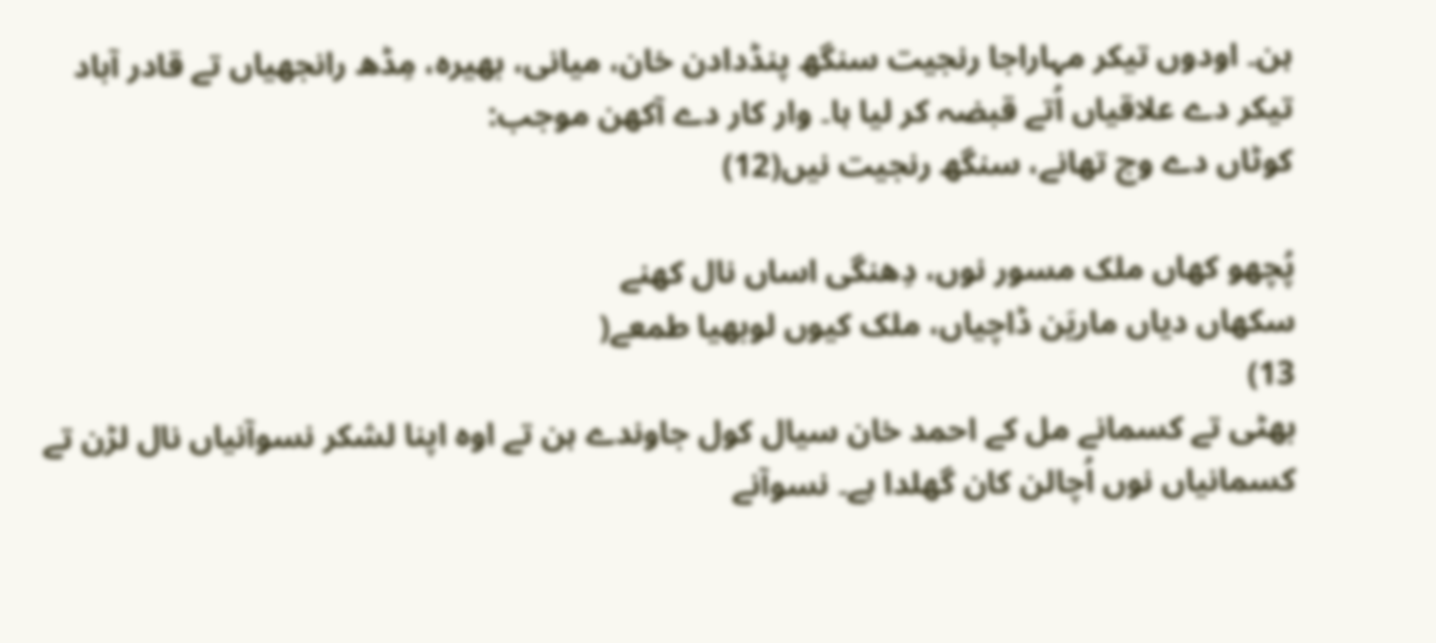ہن۔ اودوں تیکر مہاراجا رنجیت سنگھ پنڈدادن خان، میانی، بھیرہ، مِڈھ رانجھیاں تے قادر آباد تیکر دے علاقیاں اُتے قبضہ کر لیا ہا۔ وار کار دے آکھن موجب:
کوٹاں دے وچ تھانے، سنگھ رنجیت نیں(12)

پُچھو کھاں ملک مسور نوں، دِھنگی اساں نال کھنے
سکھاں دیاں ماریَن ڈاچیاں، ملک کیوں لوبھیا طمعے(
13)
بھٹی تے کسمانے مل کے احمد خان سیال کول جاوندے ہن تے اوہ اپنا لشکر نسوآنیاں نال لڑن تے کسمانیاں نوں اُچالن کان گھلدا ہے۔ نسوآنے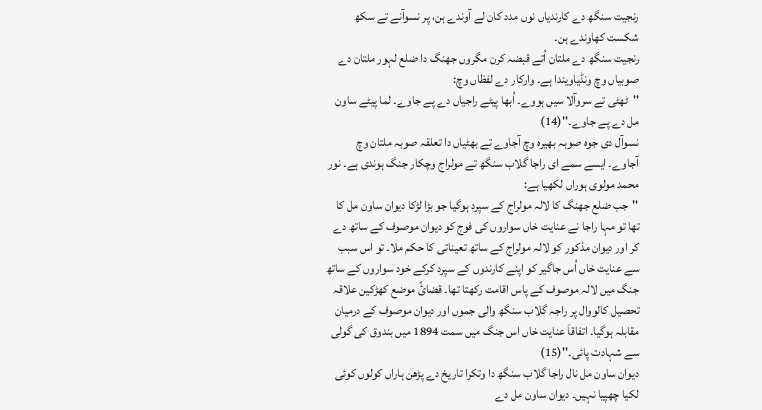رنجیت سنگھ دے کارندیاں نوں مدد کان لے آوندے ہن، پر نسوآنے تے سکھ شکست کھاوندے ہن۔
رنجیت سنگھ دے ملتان اُتے قبضہ کرن مگروں جھنگ دا ضلع لہور ملتان دے صوبیاں وچ ونڈیاویندا ہے۔ وارکار دے لفظاں وچ:
''ٹھٹی تے سروآلا سیں ہووے۔ اُبھا پیٹے راجیاں دے پے جاوے۔ لما پیٹے ساون مل دے پے جاوے۔''(14)
نسوآل دی جوہ صوبہ بھیرہ وچ آجاوے تے بھٹیاں دا تعلقہ صوبہ ملتان وچ آجاوے۔ ایسے سمے ای راجا گلاب سنگھ تے مولراج وچکار جنگ ہوندی ہے۔ نور محمد مولوی ہوراں لکھیا ہے:
''جب ضلع جھنگ کا لالہ مولراج کے سپرد ہوگیا جو بڑا لڑکا دیوان ساون مل کا تھا تو مہا راجا نے عنایت خاں سواروں کی فوج کو دیوان موصوف کے ساتھ دے کر اور دیوان مذکور کو لالہ مولراج کے ساتھ تعیناتی کا حکم ملا۔ تو اس سبب سے عنایت خاں اُس جاگیر کو اپنے کارندوں کے سپرد کرکے خود سواروں کے ساتھ جنگ میں لالہ موصوف کے پاس اقامت رکھتا تھا۔ قضائً موضع کھڑکین علاقہ تحصیل کالووال پر راجہ گلاب سنگھ والی جموں اور دیوان موصوف کے درمیان مقابلہ ہوگیا۔ اتفاقاَ عنایت خاں اس جنگ میں سمت 1894 میں بندوق کی گولی سے شہادت پائی۔''(15)
دیوان ساون مل نال راجا گلاب سنگھ دا وتکرا تاریخ دے پڑھن ہاراں کولوں کوئی لکیا چھپیا نہیں۔ دیوان ساون مل دے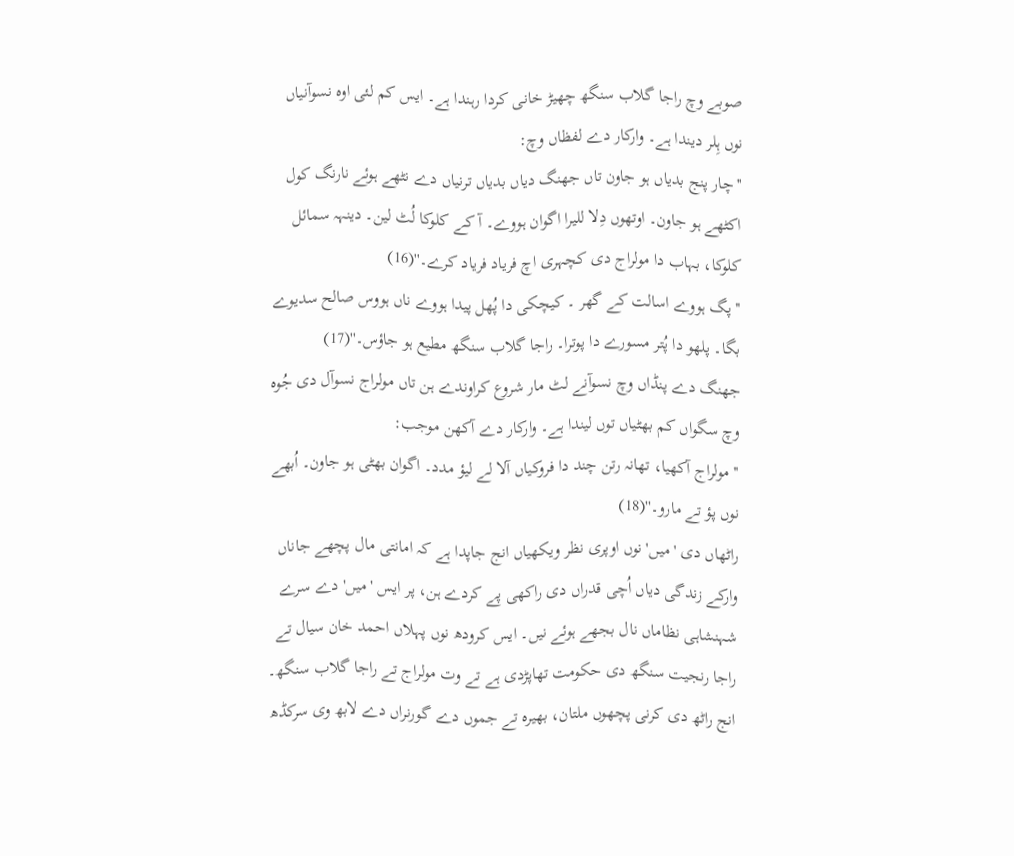صوبے وچ راجا گلاب سنگھ چھیڑ خانی کردا رہندا ہے۔ ایس کم لئی اوہ نسوآنیاں نوں ہِلر دیندا ہے۔ وارکار دے لفظاں وچ:
''چار پنج بدیاں ہو جاون تاں جھنگ دیاں بدیاں ترنیاں دے نٹھے ہوئے نارنگ کول اکٹھے ہو جاون۔ اوتھوں دِلا للیرا اگوان ہووے۔ آ کے کلوکا لُٹ لین۔ دینہہ سمائل کلوکا، بہاب دا مولراج دی کچہری اچ فریاد فریاد کرے۔''(16)
''پگ ہووے اسالت کے گھر ۔ کیچکی دا پُھل پیدا ہووے ناں ہووس صالح سدیوے بگا۔ پلھو دا پُتر مسورے دا پوترا۔ راجا گلاب سنگھ مطیع ہو جاؤس۔''(17)
جھنگ دے پنڈاں وچ نسوآنے لٹ مار شروع کراوندے ہن تاں مولراج نسوآل دی جُوہ وچ سگواں کم بھٹیاں توں لیندا ہے۔ وارکار دے آکھن موجب:
''مولراج آکھیا، تھانہ رتن چند دا فروکیاں آلا لے لیؤ مدد۔ اگوان بھٹی ہو جاون۔ اُبھے نوں پؤ تے مارو۔''(18)
راٹھاں دی 'میں' نوں اوپری نظر ویکھیاں انج جاپدا ہے کہ امانتی مال پچھے جاناں وارکے زندگی دیاں اُچی قدراں دی راکھی پے کردے ہن، پر ایس 'میں' دے سرے شہنشاہی نظاماں نال بجھے ہوئے نیں۔ ایس کرودھ نوں پہلاں احمد خان سیال تے راجا رنجیت سنگھ دی حکومت تھاپڑدی ہے تے وت مولراج تے راجا گلاب سنگھ۔ انج راٹھ دی کرنی پچھوں ملتان، بھیرہ تے جموں دے گورنراں دے لابھ وی سرکڈھ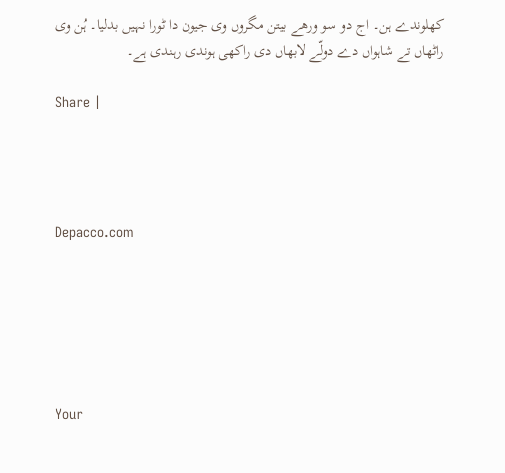کھلوندے ہن۔ اج دو سو ورھے بیتن مگروں وی جیون دا ٹورا نہیں بدلیا۔ ہُن وی راٹھاں تے شاہواں دے دولّے لابھاں دی راکھی ہوندی رہندی ہے۔

Share |




Depacco.com






Your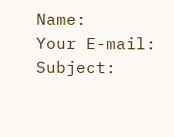Name:
Your E-mail:
Subject: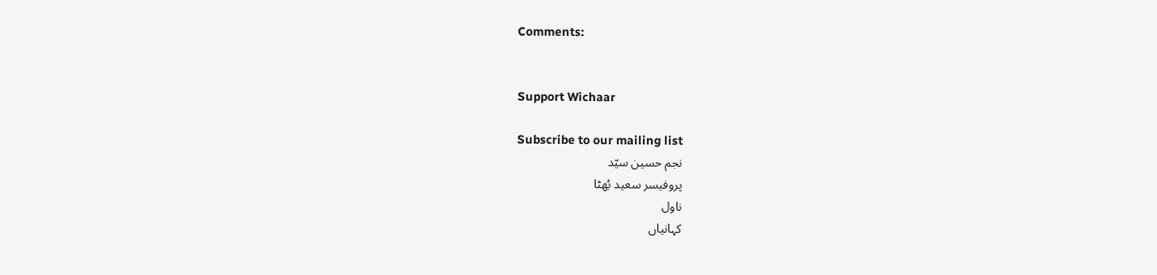Comments:


Support Wichaar

Subscribe to our mailing list
نجم حسین سیّد
پروفیسر سعید بُھٹا
ناول
کہانیاں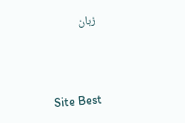زبان



Site Best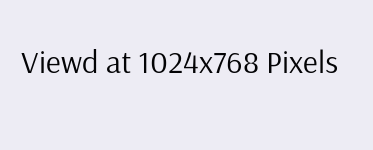Viewd at 1024x768 Pixels